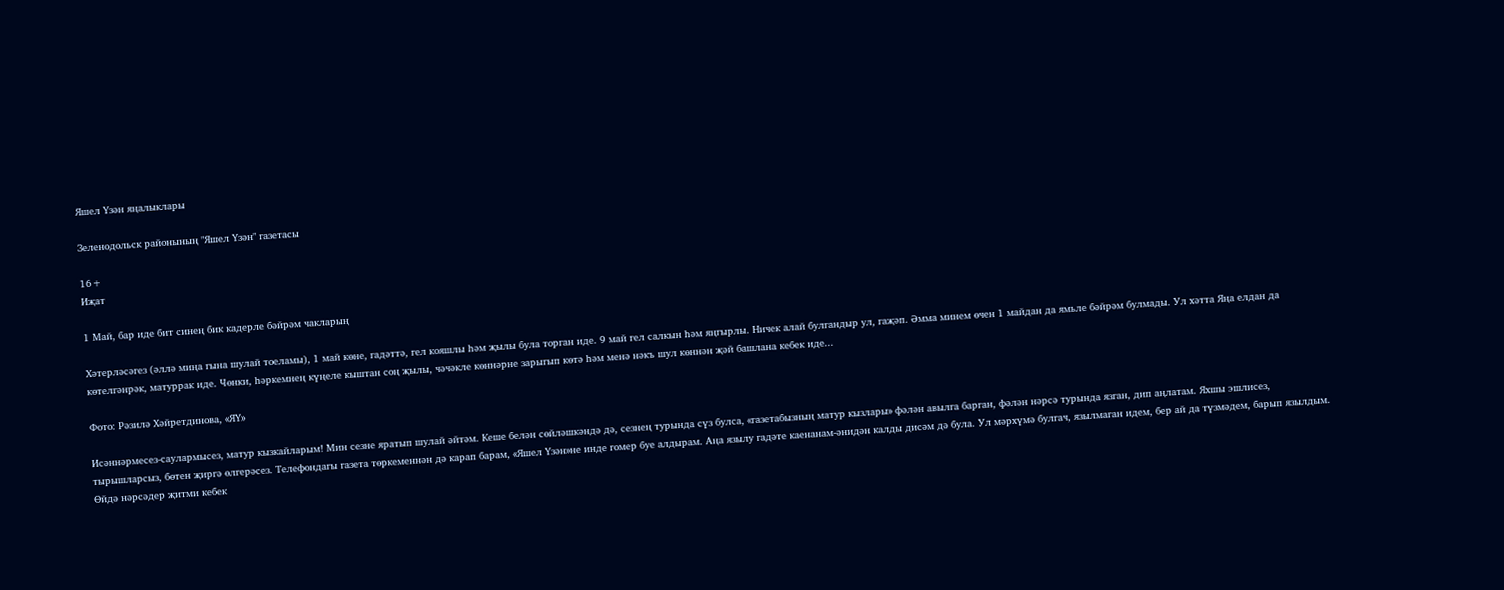Яшел Үзән яңалыклары

Зеленодольск районының "Яшел Үзән" газетасы

16+
Иҗат

1 Май, бар иде бит синең бик кадерле бәйрәм чакларың

Хәтерләсәгез (әллә миңа гына шулай тоеламы), 1 май көне, гадәттә, гел кояшлы һәм җылы була торган иде. 9 май гел салкын һәм яңгырлы. Ничек алай булгандыр ул, гаҗәп. Әмма минем өчен 1 майдан да ямьле бәйрәм булмады. Ул хәтта Яңа елдан да көтелгәнрәк, матуррак иде. Чөнки, һәркемнең күңеле кыштан соң җылы, чәчәкле көннәрне зарыгып көтә һәм менә нәкъ шул көннән җәй башлана кебек иде...

Фото: Рәзилә Хәйретдинова, «ЯҮ»

Исәннәрмесез-саулармысез, матур кызкайларым! Мин сезне яратып шулай әйтәм. Кеше белән сөйләшкәндә дә, сезнең турында сүз булса, «газетабызның матур кызлары» фәлән авылга барган, фәлән нәрсә турында язган, дип аңлатам. Яхшы эшлисез, тырышларсыз, бөтен җиргә өлгерәсез. Телефондагы газета төркеменнән дә карап барам, «Яшел Үзән»не инде гомер буе алдырам. Аңа язылу гадәте каенанам-әнидән калды дисәм дә була. Ул мәрхүмә булгач, язылмаган идем, бер ай да түзмәдем, барып язылдым. Өйдә нәрсәдер җитми кебек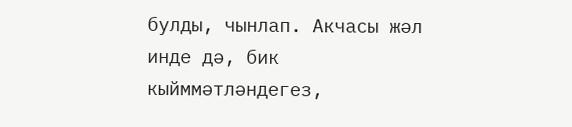булды, чынлап. Акчасы жәл инде дә, бик кыйммәтләндегез,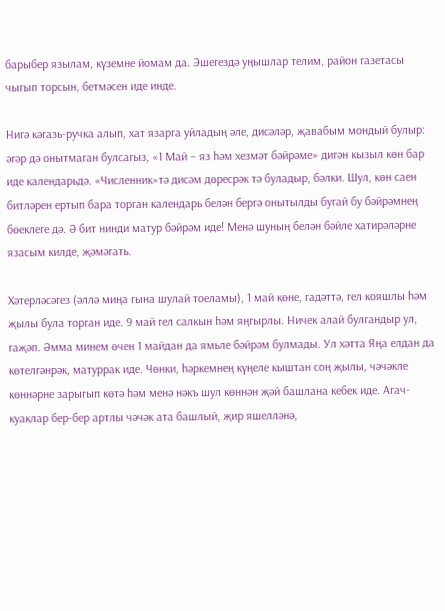барыбер язылам, күземне йомам да. Эшегездә уңышлар телим, район газетасы чыгып торсын, бетмәсен иде инде.

Нигә кәгазь-ручка алып, хат язарга уйладың әле, дисәләр, җавабым мондый булыр: әгәр дә онытмаган булсагыз, «1 Май – яз һәм хезмәт бәйрәме» дигән кызыл көн бар иде календарьдә. «Численник»тә дисәм дөресрәк тә буладыр, бәлки. Шул, көн саен битләрен ертып бара торган календарь белән бергә онытылды бугай бу бәйрәмнең бөеклеге дә. Ә бит нинди матур бәйрәм иде! Менә шуның белән бәйле хатирәләрне язасым килде, җәмәгать.

Хәтерләсәгез (әллә миңа гына шулай тоеламы), 1 май көне, гадәттә, гел кояшлы һәм җылы була торган иде. 9 май гел салкын һәм яңгырлы. Ничек алай булгандыр ул, гаҗәп. Әмма минем өчен 1 майдан да ямьле бәйрәм булмады. Ул хәтта Яңа елдан да көтелгәнрәк, матуррак иде. Чөнки, һәркемнең күңеле кыштан соң җылы, чәчәкле көннәрне зарыгып көтә һәм менә нәкъ шул көннән җәй башлана кебек иде. Агач-куаклар бер-бер артлы чәчәк ата башлый, җир яшелләнә,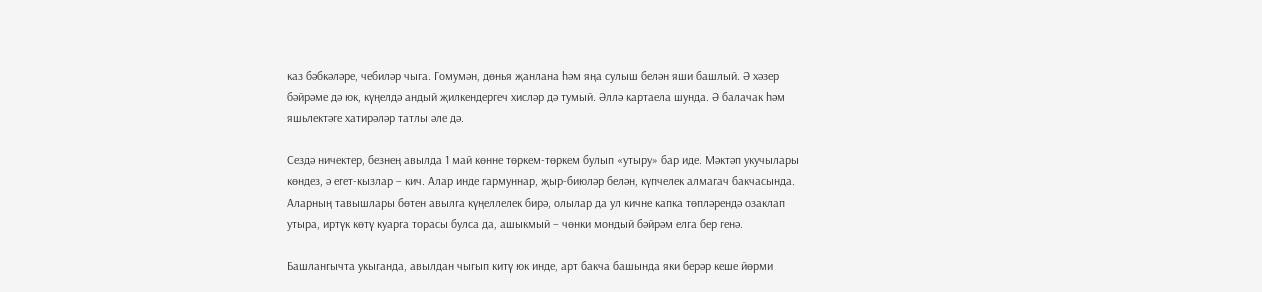каз бәбкәләре, чебиләр чыга. Гомумән, дөнья җанлана һәм яңа сулыш белән яши башлый. Ә хәзер бәйрәме дә юк, күңелдә андый җилкендергеч хисләр дә тумый. Әллә картаела шунда. Ә балачак һәм яшьлектәге хатирәләр татлы әле дә.

Сездә ничектер, безнең авылда 1 май көнне төркем-төркем булып «утыру» бар иде. Мәктәп укучылары көндез, ә егет-кызлар – кич. Алар инде гармуннар, җыр-биюләр белән, күпчелек алмагач бакчасында. Аларның тавышлары бөтен авылга күңеллелек бирә, олылар да ул кичне капка төпләрендә озаклап утыра, иртүк көтү куарга торасы булса да, ашыкмый – чөнки мондый бәйрәм елга бер генә.

Башлангычта укыганда, авылдан чыгып китү юк инде, арт бакча башында яки берәр кеше йөрми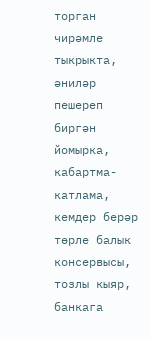торган чирәмле тыкрыкта, әниләр пешереп биргән йомырка, кабартма-катлама, кемдер берәр төрле балык консервысы, тозлы кыяр, банкага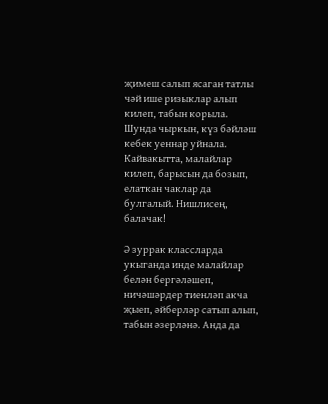җимеш салып ясаган татлы чәй ише ризыклар алып килеп, табын корыла. Шунда чыркын, күз бәйләш кебек уеннар уйнала. Кайвакытта, малайлар килеп, барысын да бозып, елаткан чаклар да булгалый. Нишлисең, балачак!

Ә зуррак классларда укыганда инде малайлар белән бергәләшеп, ничәшәрдер тиенләп акча җыеп, әйберләр сатып алып, табын әзерләнә. Анда да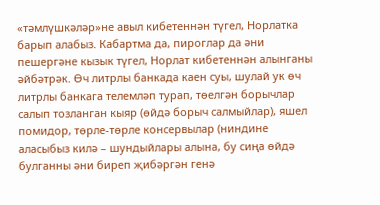«тәмлүшкәләр»не авыл кибетеннән түгел, Норлатка барып алабыз. Кабартма да, пироглар да әни пешергәне кызык түгел, Норлат кибетеннән алынганы әйбәтрәк. Өч литрлы банкада каен суы, шулай ук өч литрлы банкага телемләп турап, төелгән борычлар салып тозланган кыяр (өйдә борыч салмыйлар), яшел помидор, төрле-төрле консервылар (ниндине аласыбыз килә – шундыйлары алына, бу сиңа өйдә булганны әни биреп җибәргән генә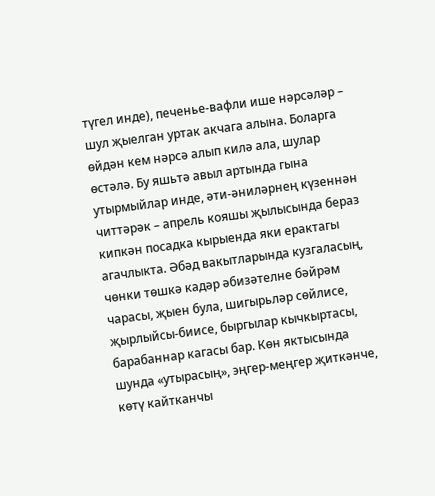түгел инде), печенье-вафли ише нәрсәләр – шул җыелган уртак акчага алына. Боларга өйдән кем нәрсә алып килә ала, шулар өстәлә. Бу яшьтә авыл артында гына утырмыйлар инде, әти-әниләрнең күзеннән читтәрәк – апрель кояшы җылысында бераз кипкән посадка кырыенда яки ерактагы агачлыкта. Әбәд вакытларында кузгаласың, чөнки төшкә кадәр әбизәтелне бәйрәм чарасы, җыен була, шигырьләр сөйлисе, җырлыйсы-биисе, быргылар кычкыртасы, барабаннар кагасы бар. Көн яктысында шунда «утырасың», эңгер-меңгер җиткәнче, көтү кайтканчы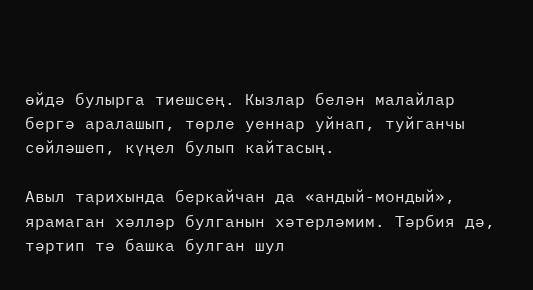өйдә булырга тиешсең. Кызлар белән малайлар бергә аралашып, төрле уеннар уйнап, туйганчы сөйләшеп, күңел булып кайтасың.

Авыл тарихында беркайчан да «андый-мондый», ярамаган хәлләр булганын хәтерләмим. Тәрбия дә, тәртип тә башка булган шул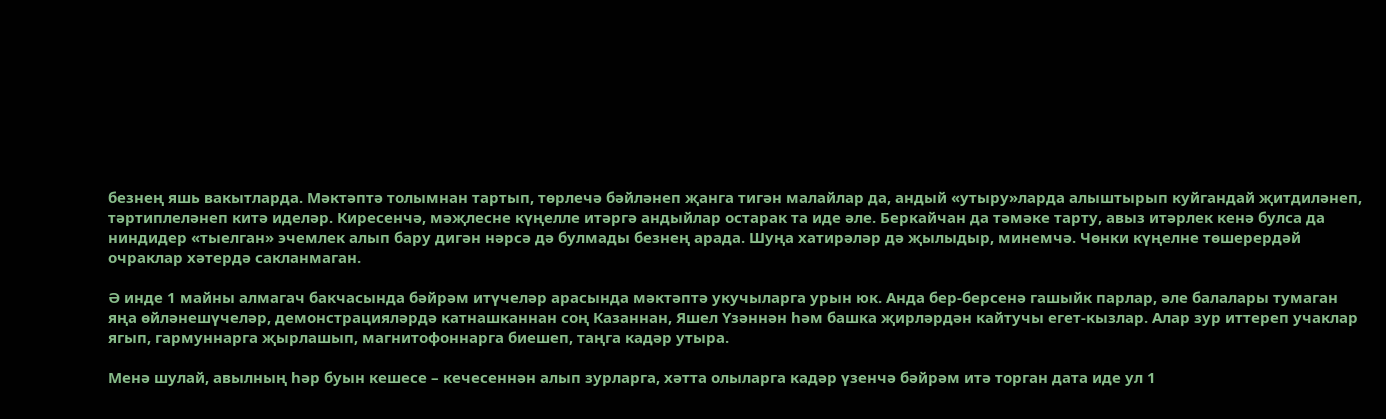безнең яшь вакытларда. Мәктәптә толымнан тартып, төрлечә бәйләнеп җанга тигән малайлар да, андый «утыру»ларда алыштырып куйгандай җитдиләнеп, тәртиплеләнеп китә иделәр. Киресенчә, мәҗлесне күңелле итәргә андыйлар остарак та иде әле. Беркайчан да тәмәке тарту, авыз итәрлек кенә булса да ниндидер «тыелган» эчемлек алып бару дигән нәрсә дә булмады безнең арада. Шуңа хатирәләр дә җылыдыр, минемчә. Чөнки күңелне төшерердәй очраклар хәтердә сакланмаган.

Ә инде 1 майны алмагач бакчасында бәйрәм итүчеләр арасында мәктәптә укучыларга урын юк. Анда бер-берсенә гашыйк парлар, әле балалары тумаган яңа өйләнешүчеләр, демонстрацияләрдә катнашканнан соң Казаннан, Яшел Үзәннән һәм башка җирләрдән кайтучы егет-кызлар. Алар зур иттереп учаклар ягып, гармуннарга җырлашып, магнитофоннарга биешеп, таңга кадәр утыра.

Менә шулай, авылның һәр буын кешесе – кечесеннән алып зурларга, хәтта олыларга кадәр үзенчә бәйрәм итә торган дата иде ул 1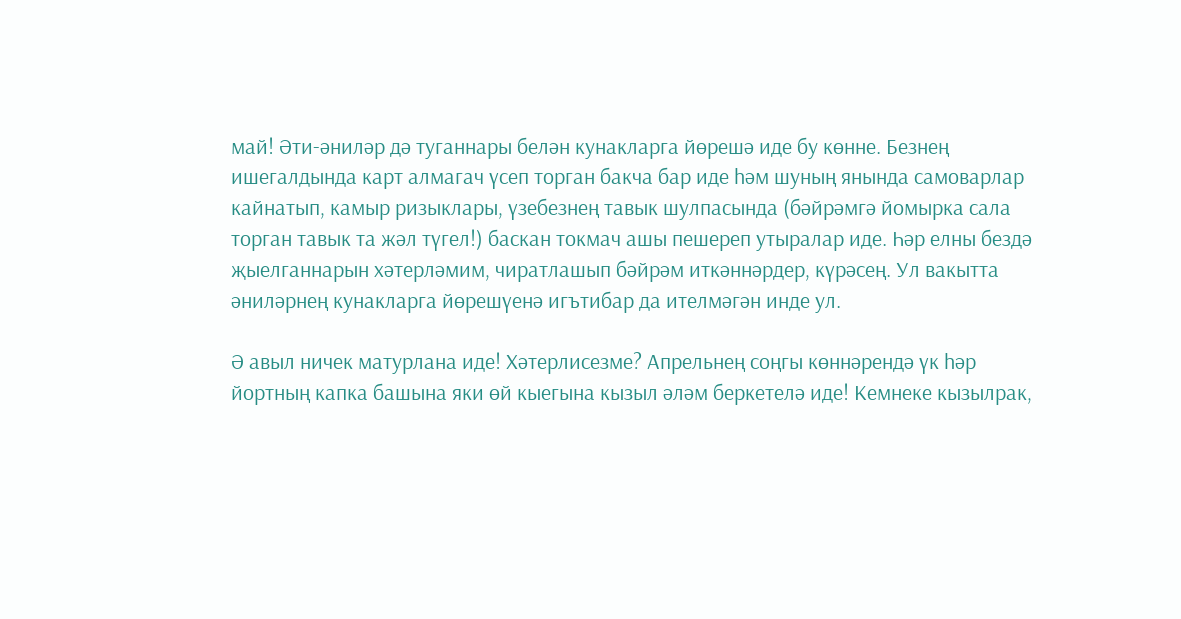май! Әти-әниләр дә туганнары белән кунакларга йөрешә иде бу көнне. Безнең ишегалдында карт алмагач үсеп торган бакча бар иде һәм шуның янында самоварлар кайнатып, камыр ризыклары, үзебезнең тавык шулпасында (бәйрәмгә йомырка сала торган тавык та жәл түгел!) баскан токмач ашы пешереп утыралар иде. Һәр елны бездә җыелганнарын хәтерләмим, чиратлашып бәйрәм иткәннәрдер, күрәсең. Ул вакытта әниләрнең кунакларга йөрешүенә игътибар да ителмәгән инде ул.

Ә авыл ничек матурлана иде! Хәтерлисезме? Апрельнең соңгы көннәрендә үк һәр йортның капка башына яки өй кыегына кызыл әләм беркетелә иде! Кемнеке кызылрак,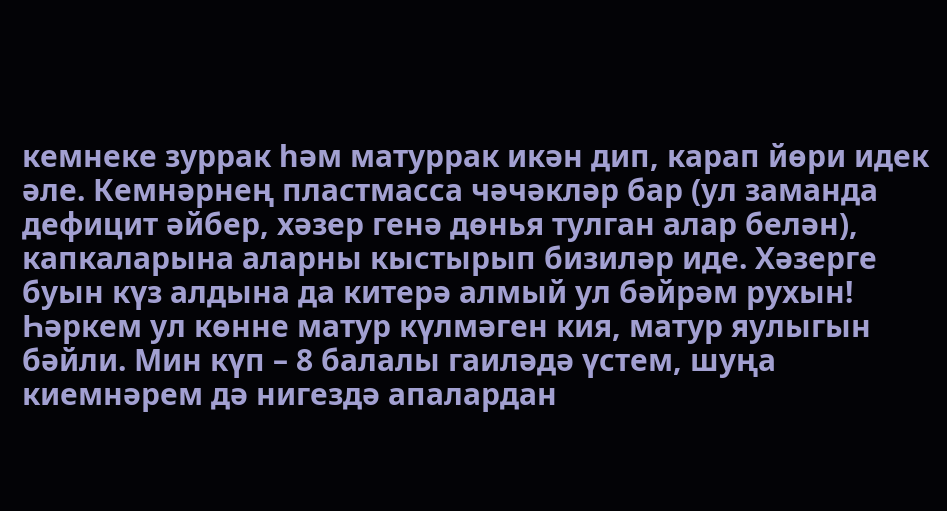кемнеке зуррак һәм матуррак икән дип, карап йөри идек әле. Кемнәрнең пластмасса чәчәкләр бар (ул заманда дефицит әйбер, хәзер генә дөнья тулган алар белән), капкаларына аларны кыстырып бизиләр иде. Хәзерге буын күз алдына да китерә алмый ул бәйрәм рухын! Һәркем ул көнне матур күлмәген кия, матур яулыгын бәйли. Мин күп – 8 балалы гаиләдә үстем, шуңа киемнәрем дә нигездә апалардан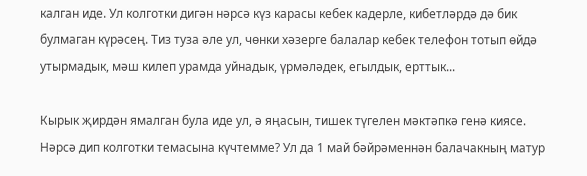калган иде. Ул колготки дигән нәрсә күз карасы кебек кадерле, кибетләрдә дә бик булмаган күрәсең. Тиз туза әле ул, чөнки хәзерге балалар кебек телефон тотып өйдә утырмадык, мәш килеп урамда уйнадык, үрмәләдек, егылдык, ерттык...

Кырык җирдән ямалган була иде ул, ә яңасын, тишек түгелен мәктәпкә генә киясе. Нәрсә дип колготки темасына күчтемме? Ул да 1 май бәйрәменнән балачакның матур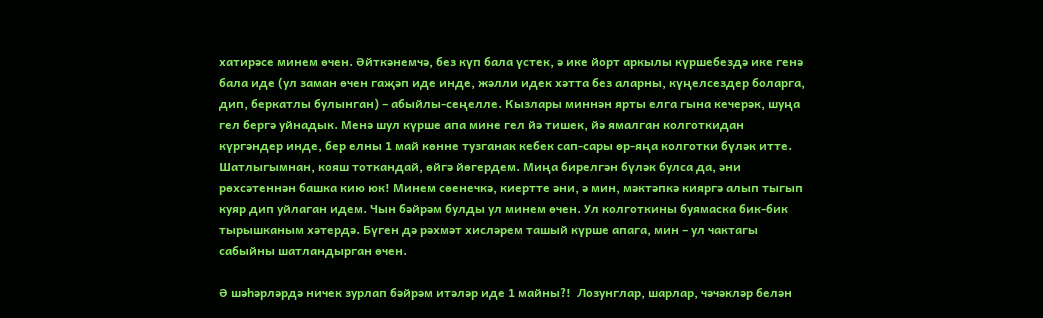хатирәсе минем өчен. Әйткәнемчә, без күп бала үстек, ә ике йорт аркылы күршебездә ике генә бала иде (ул заман өчен гаҗәп иде инде, жәлли идек хәтта без аларны, күңелсездер боларга, дип, беркатлы булынган) – абыйлы-сеңелле. Кызлары миннән ярты елга гына кечерәк, шуңа гел бергә уйнадык. Менә шул күрше апа мине гел йә тишек, йә ямалган колготкидан күргәндер инде, бер елны 1 май көнне тузганак кебек сап-сары өр-яңа колготки бүләк итте. Шатлыгымнан, кояш тоткандай, өйгә йөгердем. Миңа бирелгән бүләк булса да, әни рөхсәтеннән башка кию юк! Минем сөенечкә, киертте әни, ә мин, мәктәпкә кияргә алып тыгып куяр дип уйлаган идем. Чын бәйрәм булды ул минем өчен. Ул колготкины буямаска бик-бик тырышканым хәтердә. Бүген дә рәхмәт хисләрем ташый күрше апага, мин – ул чактагы сабыйны шатландырган өчен.

Ә шәһәрләрдә ничек зурлап бәйрәм итәләр иде 1 майны?!  Лозунглар, шарлар, чәчәкләр белән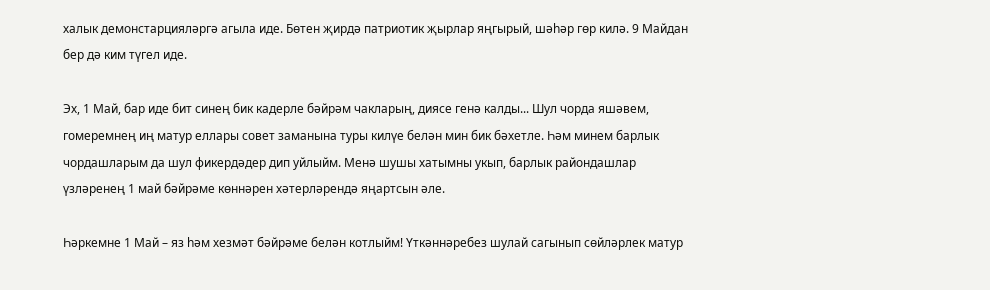халык демонстарцияләргә агыла иде. Бөтен җирдә патриотик җырлар яңгырый, шәһәр гөр килә. 9 Майдан бер дә ким түгел иде.

Эх, 1 Май, бар иде бит синең бик кадерле бәйрәм чакларың, диясе генә калды... Шул чорда яшәвем, гомеремнең иң матур еллары совет заманына туры килүе белән мин бик бәхетле. Һәм минем барлык чордашларым да шул фикердәдер дип уйлыйм. Менә шушы хатымны укып, барлык райондашлар үзләренең 1 май бәйрәме көннәрен хәтерләрендә яңартсын әле.

Һәркемне 1 Май – яз һәм хезмәт бәйрәме белән котлыйм! Үткәннәребез шулай сагынып сөйләрлек матур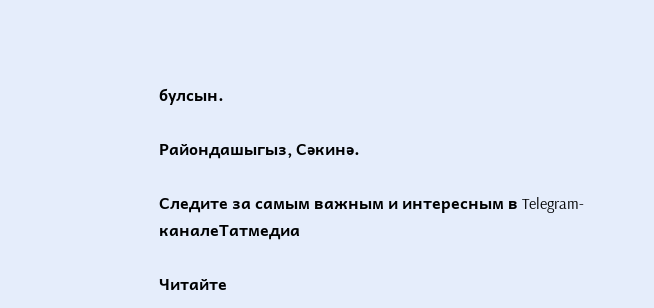булсын.

Райондашыгыз, Сәкинә.

Следите за самым важным и интересным в Telegram-каналеТатмедиа

Читайте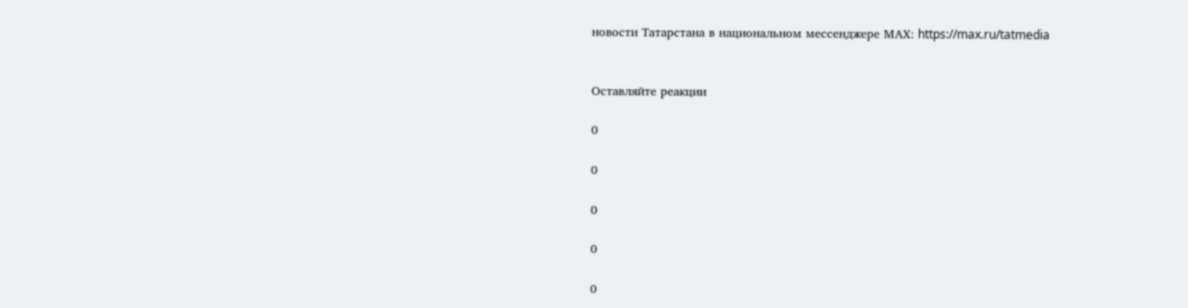новости Татарстана в национальном мессенджере MАХ: https://max.ru/tatmedia


Оставляйте реакции

0

0

0

0

0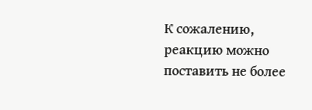К сожалению, реакцию можно поставить не более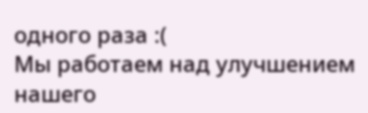одного раза :(
Мы работаем над улучшением нашего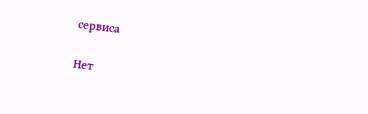сервиса

Нет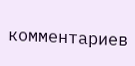комментариев